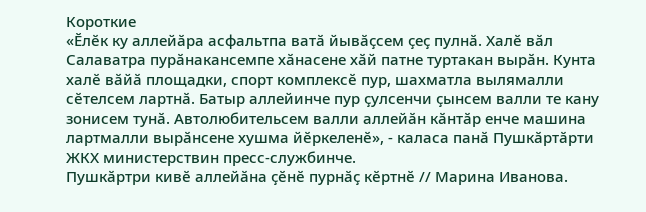Короткие
«Ӗлӗк ку аллейӑра асфальтпа ватӑ йывӑҫсем ҫеҫ пулнӑ. Халӗ вӑл Салаватра пурӑнакансемпе хӑнасене хӑй патне туртакан вырӑн. Кунта халӗ вӑйӑ площадки, спорт комплексӗ пур, шахматла вылямалли сӗтелсем лартнӑ. Батыр аллейинче пур ҫулсенчи ҫынсем валли те кану зонисем тунӑ. Автолюбительсем валли аллейӑн кӑнтӑр енче машина лартмалли вырӑнсене хушма йӗркеленӗ», - каласа панӑ Пушкӑртӑрти ЖКХ министерствин пресс-службинче.
Пушкӑртри кивӗ аллейӑна ҫӗнӗ пурнӑҫ кӗртнӗ // Марина Иванова.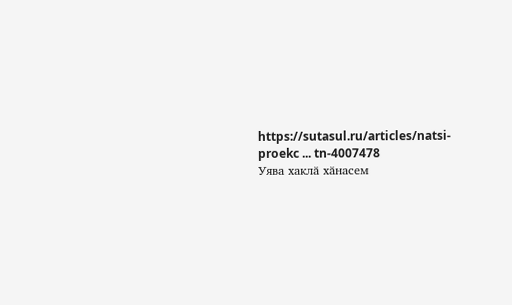https://sutasul.ru/articles/natsi-proekc ... tn-4007478
Уява хаклӑ хӑнасем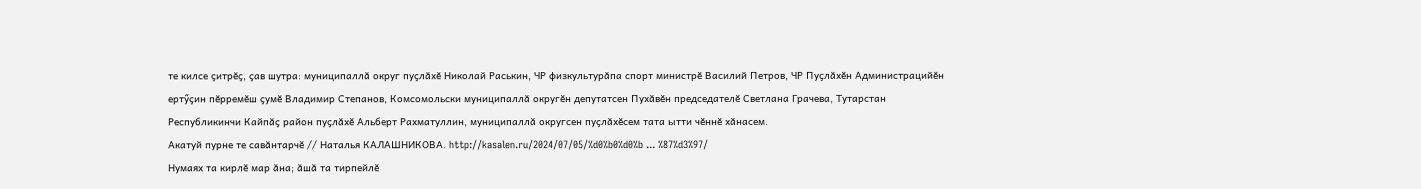те килсе ҫитрӗҫ, ҫав шутра: муниципаллӑ округ пуҫлӑхӗ Николай Раськин, ЧР физкультурӑпа спорт министрӗ Василий Петров, ЧР Пуҫлӑхӗн Администрацийӗн ертӳҫин пӗрремӗш ҫумӗ Владимир Степанов, Комсомольски муниципаллӑ округӗн депутатсен Пухӑвӗн председателӗ Светлана Грачева, Тутарстан Республикинчи Кайпӑҫ район пуҫлӑхӗ Альберт Рахматуллин, муниципаллӑ округсен пуҫлӑхӗсем тата ытти чӗннӗ хӑнасем.
Акатуй пурне те савӑнтарчӗ // Наталья КАЛАШНИКОВА. http://kasalen.ru/2024/07/05/%d0%b0%d0%b ... %87%d3%97/
Нумаях та кирлӗ мар ӑна; ӑшӑ та тирпейлӗ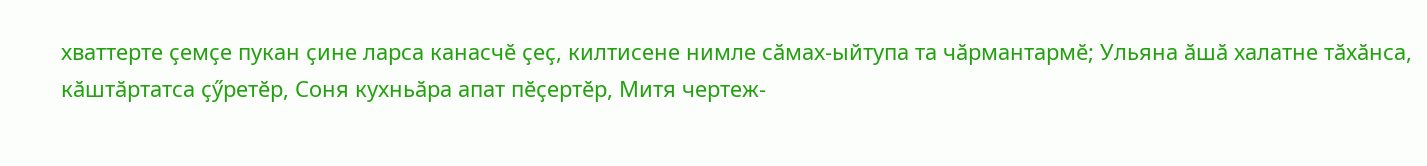хваттерте ҫемҫе пукан ҫине ларса канасчӗ ҫеҫ, килтисене нимле сӑмах-ыйтупа та чӑрмантармӗ; Ульяна ӑшӑ халатне тӑхӑнса, кӑштӑртатса ҫӳретӗр, Соня кухньӑра апат пӗҫертӗр, Митя чертеж-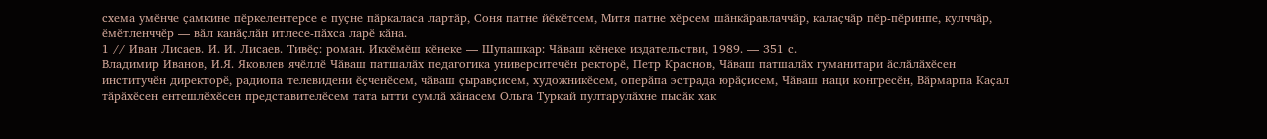схема умӗнче ҫамкине пӗркелентерсе е пуҫне пӑркаласа лартӑр, Соня патне йӗкӗтсем, Митя патне хӗрсем шӑнкӑравлаччӑр, калаҫчӑр пӗр-пӗринпе, кулччӑр, ӗмӗтленччӗр — вӑл канӑҫлӑн итлесе-пӑхса ларӗ кӑна.
1 // Иван Лисаев. И. И. Лисаев. Тивӗҫ: роман. Иккӗмӗш кӗнеке — Шупашкар: Чӑваш кӗнеке издательстви, 1989. — 351 с.
Владимир Иванов, И.Я. Яковлев ячӗллӗ Чӑваш патшалӑх педагогика университечӗн ректорӗ, Петр Краснов, Чӑваш патшалӑх гуманитари ӑслӑлӑхӗсен институчӗн директорӗ, радиопа телевидени ӗҫченӗсем, чӑваш ҫыравҫисем, художникӗсем, оперӑпа эстрада юрӑҫисем, Чӑваш наци конгресӗн, Вӑрмарпа Каҫал тӑрӑхӗсен ентешлӗхӗсен представителӗсем тата ытти сумлӑ хӑнасем Ольга Туркай пултарулӑхне пысӑк хак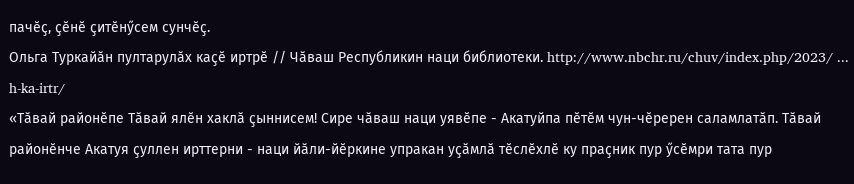пачӗҫ, ҫӗнӗ ҫитӗнӳсем сунчӗҫ.
Ольга Туркайӑн пултарулӑх каҫӗ иртрӗ // Чӑваш Республикин наци библиотеки. http://www.nbchr.ru/chuv/index.php/2023/ ... h-ka-irtr/
«Тӑвай районӗпе Тӑвай ялӗн хаклӑ ҫыннисем! Сире чӑваш наци уявӗпе - Акатуйпа пӗтӗм чун-чӗререн саламлатӑп. Тӑвай районӗнче Акатуя ҫуллен ирттерни - наци йӑли-йӗркине упракан уҫӑмлӑ тӗслӗхлӗ ку праҫник пур ӳсӗмри тата пур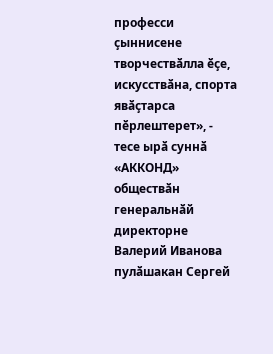професси ҫыннисене творчествӑлла ӗҫе, искусствӑна, спорта явӑҫтарса пӗрлештерет», - тесе ырӑ суннӑ «АККОНД» обществӑн генеральнӑй директорне Валерий Иванова пулӑшакан Сергей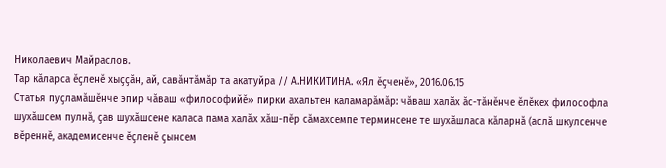Николаевич Майраслов.
Тар кӑларса ӗҫленӗ хыҫҫӑн, ай, савӑнтӑмӑр та акатуйра // А.НИКИТИНА. «Ял ӗҫченӗ», 2016.06.15
Статья пуҫламӑшӗнче эпир чӑваш «философийӗ» пирки ахальтен каламарӑмӑр: чӑваш халӑх ӑс-тӑнӗнче ӗлӗкех философла шухӑшсем пулнӑ, ҫав шухӑшсене каласа пама халӑх хӑш-пӗр сӑмахсемпе терминсене те шухӑшласа кӑларнӑ (аслӑ шкулсенче вӗреннӗ, академисенче ӗҫленӗ ҫынсем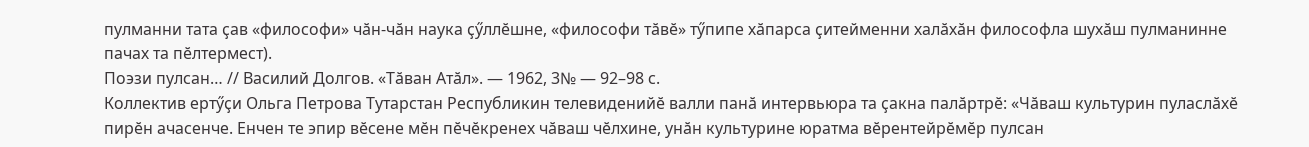пулманни тата ҫав «философи» чӑн-чӑн наука ҫӳллӗшне, «философи тӑвӗ» тӳпипе хӑпарса ҫитейменни халӑхӑн философла шухӑш пулманинне пачах та пӗлтермест).
Поэзи пулсан… // Василий Долгов. «Тӑван Атӑл». — 1962, 3№ — 92–98 с.
Коллектив ертӳҫи Ольга Петрова Тутарстан Республикин телевиденийӗ валли панӑ интервьюра та ҫакна палӑртрӗ: «Чӑваш культурин пуласлӑхӗ пирӗн ачасенче. Енчен те эпир вӗсене мӗн пӗчӗкренех чӑваш чӗлхине, унӑн культурине юратма вӗрентейрӗмӗр пулсан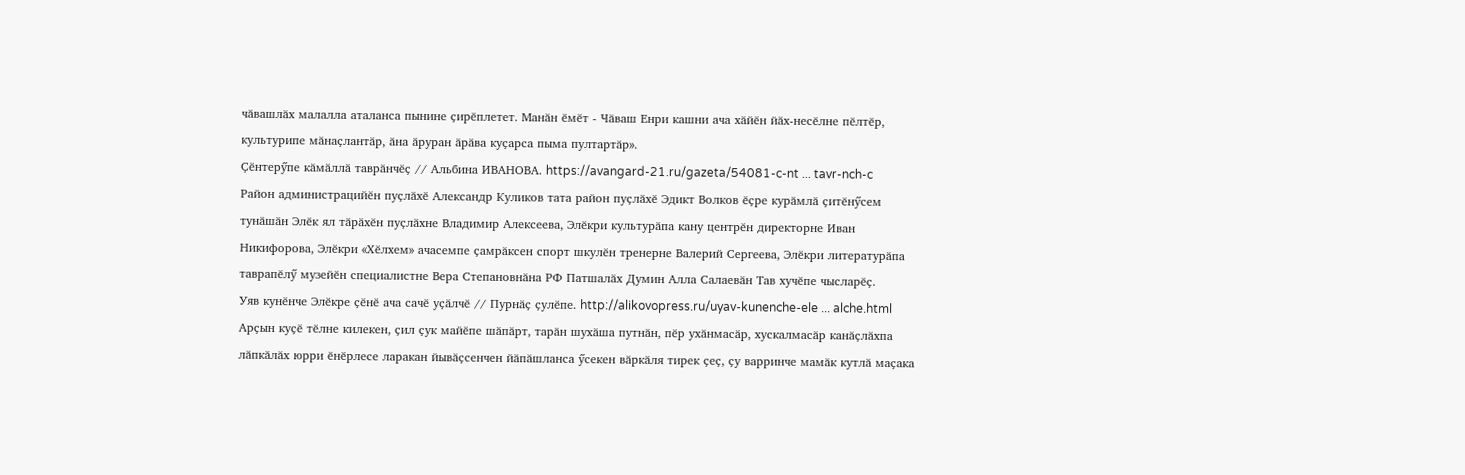чӑвашлӑх малалла аталанса пынине ҫирӗплетет. Манӑн ӗмӗт - Чӑваш Енри кашни ача хӑйӗн йӑх-несӗлне пӗлтӗр, культурипе мӑнаҫлантӑр, ӑна ӑруран ӑрӑва куҫарса пыма пултартӑр».
Ҫӗнтерӳпе кӑмӑллӑ таврӑнчӗҫ // Альбина ИВАНОВА. https://avangard-21.ru/gazeta/54081-c-nt ... tavr-nch-c
Район администрацийӗн пуҫлӑхӗ Александр Куликов тата район пуҫлӑхӗ Эдикт Волков ӗҫре курӑмлӑ ҫитӗнӳсем тунӑшӑн Элӗк ял тӑрӑхӗн пуҫлӑхне Владимир Алексеева, Элӗкри культурӑпа кану центрӗн директорне Иван Никифорова, Элӗкри «Хӗлхем» ачасемпе ҫамрӑксен спорт шкулӗн тренерне Валерий Сергеева, Элӗкри литературӑпа таврапӗлӳ музейӗн специалистне Вера Степановнӑна РФ Патшалӑх Думин Алла Салаевӑн Тав хучӗпе чысларӗҫ.
Уяв кунӗнче Элӗкре ҫӗнӗ ача сачӗ уҫӑлчӗ // Пурнӑҫ ҫулӗпе. http://alikovopress.ru/uyav-kunenche-ele ... alche.html
Арҫын куҫӗ тӗлне килекен, ҫил ҫук майӗпе шӑпӑрт, тарӑн шухӑша путнӑн, пӗр ухӑнмасӑр, хускалмасӑр канӑҫлӑхпа лӑпкӑлӑх юрри ӗнӗрлесе ларакан йывӑҫсенчен йӑпӑшланса ӳсекен вӑркӑля тирек ҫеҫ, ҫу варринче мамӑк кутлӑ маҫака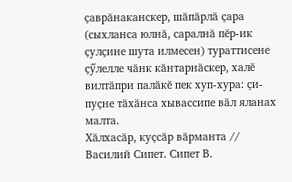ҫаврӑнаканскер, шӑпӑрлӑ ҫара (сыхланса юлнӑ, саралнӑ пӗр-ик ҫулҫине шута илмесен) тураттисене ҫӳлелле чӑнк кӑнтарнӑскер, халӗ вилтӑпри палӑкӗ пек хуп-хура: ҫи-пуҫне тӑхӑнса хывассипе вӑл яланах малта.
Хӑлхасӑр, куҫсӑр вӑрманта // Василий Сипет. Сипет В.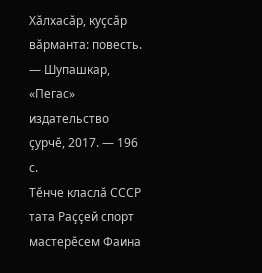Хӑлхасӑр, куҫсӑр вӑрманта: повесть. — Шупашкар, «Пегас» издательство ҫурчӗ, 2017. — 196 с.
Тӗнче класлӑ СССР тата Раҫҫей спорт мастерӗсем Фаина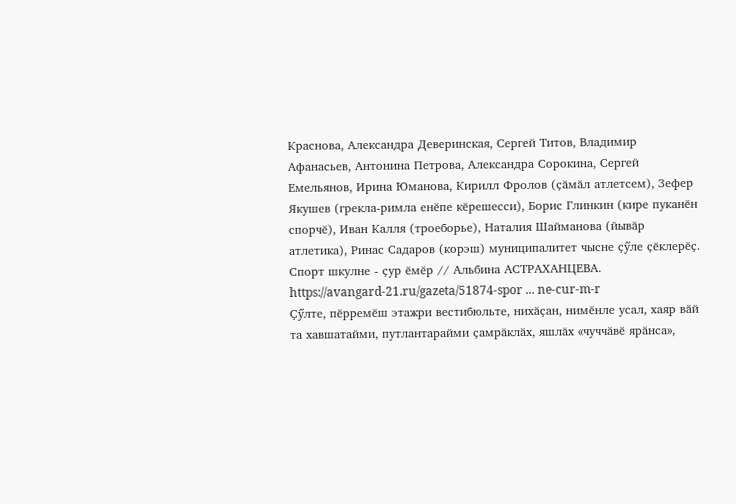Краснова, Александра Деверинская, Сергей Титов, Владимир Афанасьев, Антонина Петрова, Александра Сорокина, Сергей Емельянов, Ирина Юманова, Кирилл Фролов (ҫӑмӑл атлетсем), Зефер Якушев (грекла-римла енӗпе кӗрешесси), Борис Глинкин (кире пуканӗн спорчӗ), Иван Калля (троеборье), Наталия Шайманова (йывӑр атлетика), Ринас Садаров (корэш) муниципалитет чысне ҫӳле ҫӗклерӗҫ.
Спорт шкулне - ҫур ӗмӗр // Альбина АСТРАХАНЦЕВА. https://avangard-21.ru/gazeta/51874-spor ... ne-cur-m-r
Ҫӳлте, пӗрремӗш этажри вестибюльте, нихӑҫан, нимӗнле усал, хаяр вӑй та хавшатайми, путлантарайми ҫамрӑклӑх, яшлӑх «чуччӑвӗ ярӑнса»,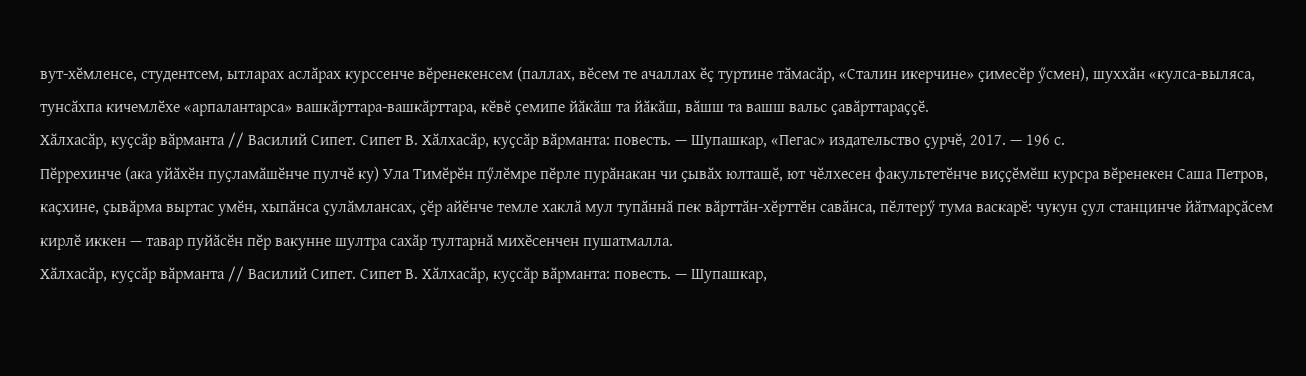вут-хӗмленсе, студентсем, ытларах аслӑрах курссенче вӗренекенсем (паллах, вӗсем те ачаллах ӗҫ туртине тӑмасӑр, «Сталин икерчине» ҫимесӗр ӳсмен), шуххӑн «кулса-выляса, тунсӑхпа кичемлӗхе «арпалантарса» вашкӑрттара-вашкӑрттара, кӗвӗ ҫемипе йӑкӑш та йӑкӑш, вӑшш та вашш вальс ҫавӑрттараҫҫӗ.
Хӑлхасӑр, куҫсӑр вӑрманта // Василий Сипет. Сипет В. Хӑлхасӑр, куҫсӑр вӑрманта: повесть. — Шупашкар, «Пегас» издательство ҫурчӗ, 2017. — 196 с.
Пӗррехинче (ака уйӑхӗн пуҫламӑшӗнче пулчӗ ку) Ула Тимӗрӗн пӳлӗмре пӗрле пурӑнакан чи ҫывӑх юлташӗ, ют чӗлхесен факультетӗнче виҫҫӗмӗш курсра вӗренекен Саша Петров, каҫхине, ҫывӑрма выртас умӗн, хыпӑнса ҫулӑмлансах, ҫӗр айӗнче темле хаклӑ мул тупӑннӑ пек вӑрттӑн-хӗрттӗн савӑнса, пӗлтерӳ тума васкарӗ: чукун ҫул станцинче йӑтмарҫӑсем кирлӗ иккен — тавар пуйӑсӗн пӗр вакунне шултра сахӑр тултарнӑ михӗсенчен пушатмалла.
Хӑлхасӑр, куҫсӑр вӑрманта // Василий Сипет. Сипет В. Хӑлхасӑр, куҫсӑр вӑрманта: повесть. — Шупашкар,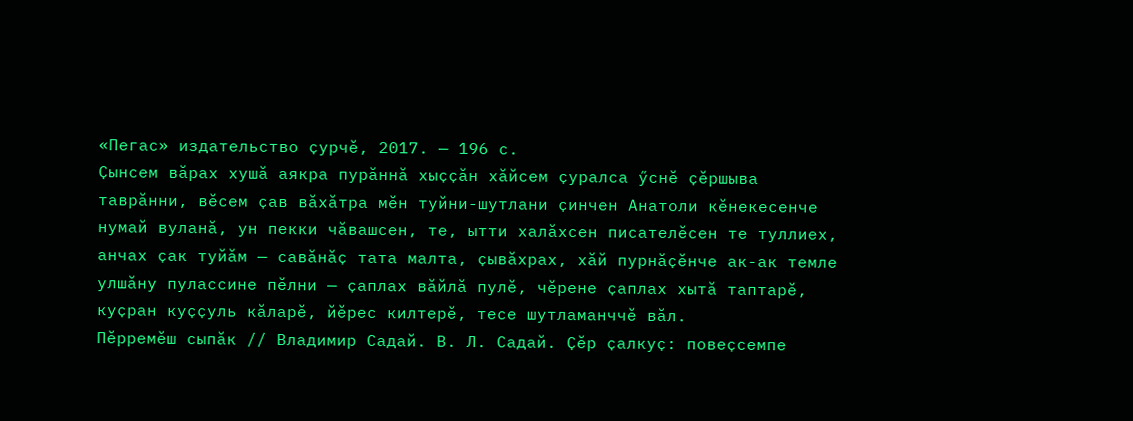«Пегас» издательство ҫурчӗ, 2017. — 196 с.
Ҫынсем вӑрах хушӑ аякра пурӑннӑ хыҫҫӑн хӑйсем ҫуралса ӳснӗ ҫӗршыва таврӑнни, вӗсем ҫав вӑхӑтра мӗн туйни-шутлани ҫинчен Анатоли кӗнекесенче нумай вуланӑ, ун пекки чӑвашсен, те, ытти халӑхсен писателӗсен те туллиех, анчах ҫак туйӑм — савӑнӑҫ тата малта, ҫывӑхрах, хӑй пурнӑҫӗнче ак-ак темле улшӑну пулассине пӗлни — ҫаплах вӑйлӑ пулӗ, чӗрене ҫаплах хытӑ таптарӗ, куҫран куҫҫуль кӑларӗ, йӗрес килтерӗ, тесе шутламанччӗ вӑл.
Пӗрремӗш сыпӑк // Владимир Садай. В. Л. Садай. Ҫӗр ҫалкуҫ: повеҫсемпе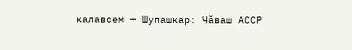калавсем — Шупашкар: Чӑваш АССР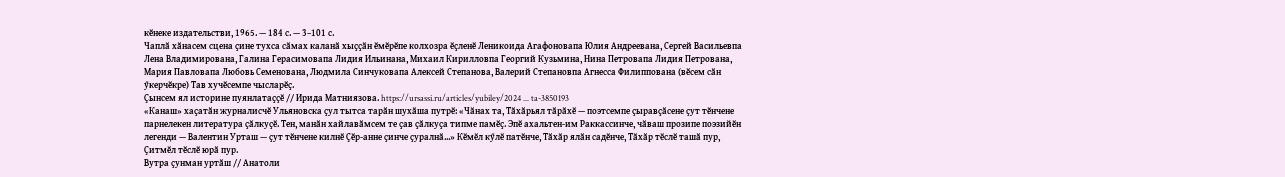кӗнеке издательстви, 1965. — 184 с. — 3–101 с.
Чаплӑ хӑнасем сцена ҫине тухса сӑмах каланӑ хыҫҫӑн ӗмӗрӗпе колхозра ӗҫленӗ Леникоида Агафоновапа Юлия Андреевана, Сергей Васильевпа Лена Владимирована, Галина Герасимовапа Лидия Ильинана, Михаил Кирилловпа Георгий Кузьмина, Нина Петровапа Лидия Петрована, Мария Павловапа Любовь Семенована, Людмила Синчуковапа Алексей Степанова, Валерий Степановпа Агнесса Филиппована (вӗсем сӑн ӳкерчӗкре) Тав хучӗсемпе чысларӗҫ.
Ҫынсем ял историне пуянлатаҫҫӗ // Ирида Матниязова. https://ursassi.ru/articles/yubiley/2024 ... ta-3850193
«Канаш» хаҫатӑн журналисчӗ Ульяновска ҫул тытса тарӑн шухӑша путрӗ: «Чӑнах та, Тӑхӑрьял тӑрӑхӗ — поэтсемпе ҫыравҫӑсене ҫут тӗнчене парнелекен литература ҫӑлкуҫӗ. Тен, манӑн хайлавӑмсем те ҫав ҫӑлкуҫа типме памӗҫ. Эпӗ ахальтен-им Раккассинче, чӑваш прозипе поэзийӗн легенди — Валентин Урташ — ҫут тӗнчене килнӗ Ҫӗр-анне ҫинче ҫуралнӑ...» Кӗмӗл кӳлӗ патӗнче, Тӑхӑр ялӑн садӗнче, Тӑхӑр тӗслӗ ташӑ пур, Ҫитмӗл тӗслӗ юрӑ пур.
Вутра ҫунман уртӑш // Анатоли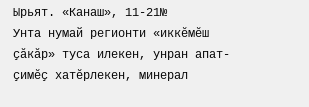Ырьят. «Канаш», 11-21№
Унта нумай регионти «иккӗмӗш ҫӑкӑр» туса илекен, унран апат-ҫимӗҫ хатӗрлекен, минерал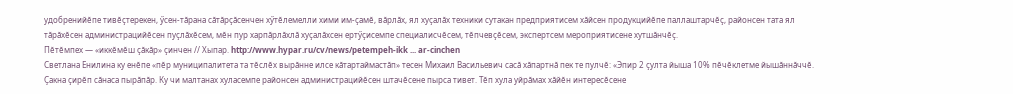удобренийӗпе тивӗҫтерекен, ӳсен-тӑрана сӑтӑрҫӑсенчен хӳтӗлемелли хими им-ҫамӗ, вӑрлӑх, ял хуҫалӑх техники сутакан предприятисем хӑйсен продукцийӗпе паллаштарчӗҫ, районсен тата ял тӑрӑхӗсен администрацийӗсен пуҫлӑхӗсем, мӗн пур харпӑрлӑхлӑ хуҫалӑхсен ертӳҫисемпе специалисчӗсем, тӗпчевҫӗсем, экспертсем мероприятисене хутшӑнчӗҫ.
Пӗтӗмпех — «иккӗмӗш ҫӑкӑр» ҫинчен // Хыпар. http://www.hypar.ru/cv/news/petempeh-ikk ... ar-cinchen
Светлана Енилина ку енӗпе «пӗр муниципалитета та тӗслӗх вырӑнне илсе кӑтартаймастӑп» тесен Михаил Васильевич сасӑ хӑпартнӑ пек те пулчӗ: «Эпир 2 ҫулта йыша 10% пӗчӗклетме йышӑннӑччӗ. Ҫакна ҫирӗп сӑнаса пырӑпӑр. Ку чи малтанах хуласемпе районсен администрацийӗсен штачӗсене пырса тивет. Тӗп хула уйрӑмах хӑйӗн интересӗсене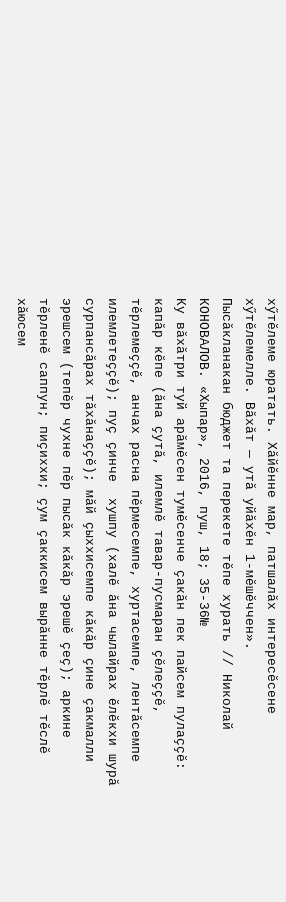хӳтӗлеме юратать. Хӑйӗнне мар, патшалӑх интересӗсене хӳтӗлемелле. Вӑхӑт — утӑ уйӑхӗн 1-мӗшӗччен».
Пысӑкланакан бюджет та перекете тӗпе хурать // Николай КОНОВАЛОВ. «Хыпар», 2016, пуш, 18; 35-36№
Ку вӑхӑтри туй арӑмӗсен тумӗсенче ҫакӑн пек пайсем пулаҫҫӗ: капӑр кӗпе (ӑна ҫутӑ, илемлӗ тавар-пусмаран ҫӗлеҫҫӗ, тӗрлемеҫҫӗ, анчах расна пӗрмесемпе, хуртасемпе, лентӑсемпе илемлетеҫҫӗ); пуҫ ҫинче  хушпу (халӗ ӑна чылайрах ӗлӗкхи шурӑ сурпансӑрах тӑхӑнаҫҫӗ); мӑй ҫыххисемпе кӑкӑр ҫине ҫакмалли эрешсем (тепӗр чухне пӗр пысӑк кӑкӑр эрешӗ ҫеҫ); аркине тӗрленӗ саппун; пиҫиххи; ҫум ҫаккисем вырӑнне тӗрлӗ тӗслӗ хӑюсем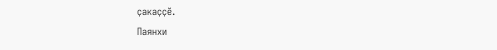ҫакаҫҫӗ.
Паянхи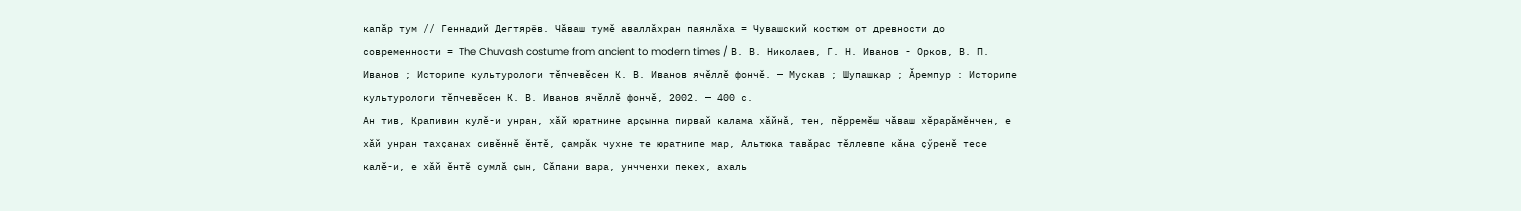капӑр тум // Геннадий Дегтярёв. Чӑваш тумӗ аваллӑхран паянлӑха = Чувашский костюм от древности до современности = The Chuvash costume from ancient to modern times / В. В. Николаев, Г. Н. Иванов - Орков, В. П. Иванов ; Историпе культурологи тӗпчевӗсен К. В. Иванов ячӗллӗ фончӗ. — Мускав ; Шупашкар ; Ӑремпур : Историпе культурологи тӗпчевӗсен К. В. Иванов ячӗллӗ фончӗ, 2002. — 400 с.
Ан тив, Крапивин кулӗ-и унран, хӑй юратнине арҫынна пирвай калама хӑйнӑ, тен, пӗрремӗш чӑваш хӗрарӑмӗнчен, е хӑй унран тахҫанах сивӗннӗ ӗнтӗ, ҫамрӑк чухне те юратнипе мар, Альтюка тавӑрас тӗллевпе кӑна ҫӳренӗ тесе калӗ-и, е хӑй ӗнтӗ сумлӑ ҫын, Сӑпани вара, унчченхи пекех, ахаль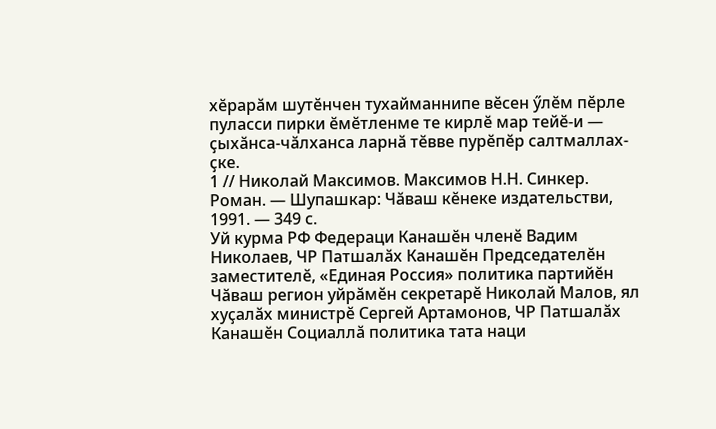хӗрарӑм шутӗнчен тухайманнипе вӗсен ӳлӗм пӗрле пуласси пирки ӗмӗтленме те кирлӗ мар тейӗ-и — ҫыхӑнса-чӑлханса ларнӑ тӗвве пурӗпӗр салтмаллах-ҫке.
1 // Николай Максимов. Максимов Н.Н. Синкер. Роман. — Шупашкар: Чӑваш кӗнеке издательстви, 1991. — 349 с.
Уй курма РФ Федераци Канашӗн членӗ Вадим Николаев, ЧР Патшалӑх Канашӗн Председателӗн заместителӗ, «Единая Россия» политика партийӗн Чӑваш регион уйрӑмӗн секретарӗ Николай Малов, ял хуҫалӑх министрӗ Сергей Артамонов, ЧР Патшалӑх Канашӗн Социаллӑ политика тата наци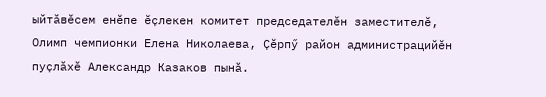ыйтӑвӗсем енӗпе ӗҫлекен комитет председателӗн заместителӗ, Олимп чемпионки Елена Николаева, Ҫӗрпӳ район администрацийӗн пуҫлӑхӗ Александр Казаков пынӑ.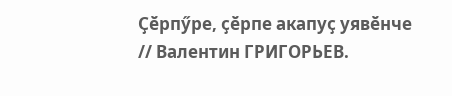Ҫӗрпӳре, ҫӗрпе акапуҫ уявӗнче // Валентин ГРИГОРЬЕВ.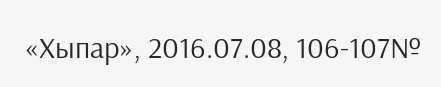«Хыпар», 2016.07.08, 106-107№